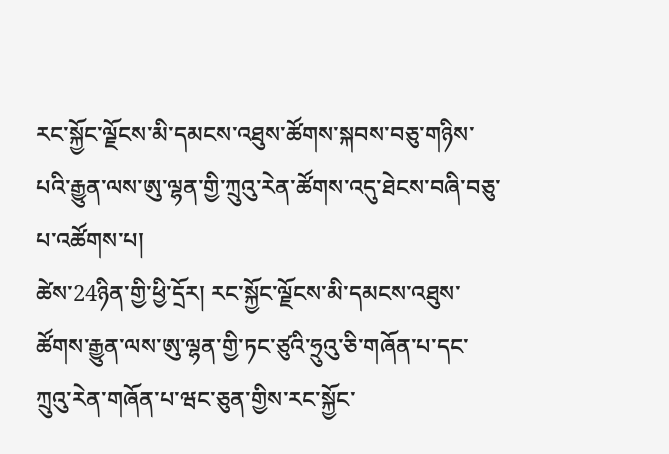རང་སྐྱོང་ལྗོངས་མི་དམངས་འཐུས་ཚོགས་སྐབས་བཅུ་གཉིས་པའི་རྒྱུན་ལས་ཨུ་ལྷན་གྱི་ཀྲུའུ་རེན་ཚོགས་འདུ་ཐེངས་བཞི་བཅུ་པ་འཚོགས་པ།
ཚེས་24ཉིན་གྱི་ཕྱི་དྲོར། རང་སྐྱོང་ལྗོངས་མི་དམངས་འཐུས་ཚོགས་རྒྱུན་ལས་ཨུ་ལྷན་གྱི་ཏང་ཙུའི་ཧྲུའུ་ཅི་གཞོན་པ་དང་ཀྲུའུ་རེན་གཞོན་པ་ཝང་ཅུན་གྱིས་རང་སྐྱོང་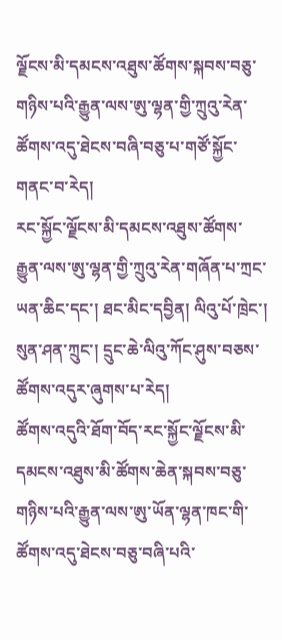ལྗོངས་མི་དམངས་འཐུས་ཚོགས་སྐབས་བཅུ་གཉིས་པའི་རྒྱུན་ལས་ཨུ་ལྷན་གྱི་ཀྲུའུ་རེན་ཚོགས་འདུ་ཐེངས་བཞི་བཅུ་པ་གཙོ་སྐྱོང་གནང་བ་རེད།
རང་སྐྱོང་ལྗོངས་མི་དམངས་འཐུས་ཚོགས་རྒྱུན་ལས་ཨུ་ལྷན་གྱི་ཀྲུའུ་རེན་གཞོན་པ་ཀྲང་ཡན་ཆིང་དང་། ཐང་མིང་དབྱིན། ལིའུ་པོ་ཁྲེང་། སུན་ཤན་ཀྲུང་། དྲུང་ཆེ་ལིའུ་ཀོང་ཤུས་བཅས་ཚོགས་འདུར་ཞུགས་པ་རེད།
ཚོགས་འདུའི་ཐོག་བོད་རང་སྐྱོང་ལྗོངས་མི་དམངས་འཐུས་མི་ཚོགས་ཆེན་སྐབས་བཅུ་གཉིས་པའི་རྒྱུན་ལས་ཨུ་ཡོན་ལྷན་ཁང་གི་ཚོགས་འདུ་ཐེངས་བཅུ་བཞི་པའི་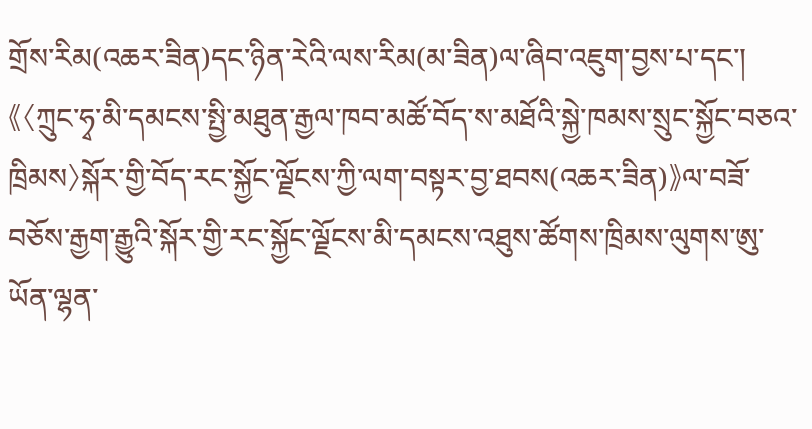གྲོས་རིམ(འཆར་ཟིན)དང་ཉིན་རེའི་ལས་རིམ(མ་ཟིན)ལ་ཞིབ་འཇུག་བྱས་པ་དང་། 《〈ཀྲུང་ཧྭ་མི་དམངས་སྤྱི་མཐུན་རྒྱལ་ཁབ་མཚོ་བོད་ས་མཐོའི་སྐྱེ་ཁམས་སྲུང་སྐྱོང་བཅའ་ཁྲིམས〉སྐོར་གྱི་བོད་རང་སྐྱོང་ལྗོངས་ཀྱི་ལག་བསྟར་བྱ་ཐབས(འཆར་ཟིན)》ལ་བཟོ་བཅོས་རྒྱག་རྒྱུའི་སྐོར་གྱི་རང་སྐྱོང་ལྗོངས་མི་དམངས་འཐུས་ཚོགས་ཁྲིམས་ལུགས་ཨུ་ཡོན་ལྷན་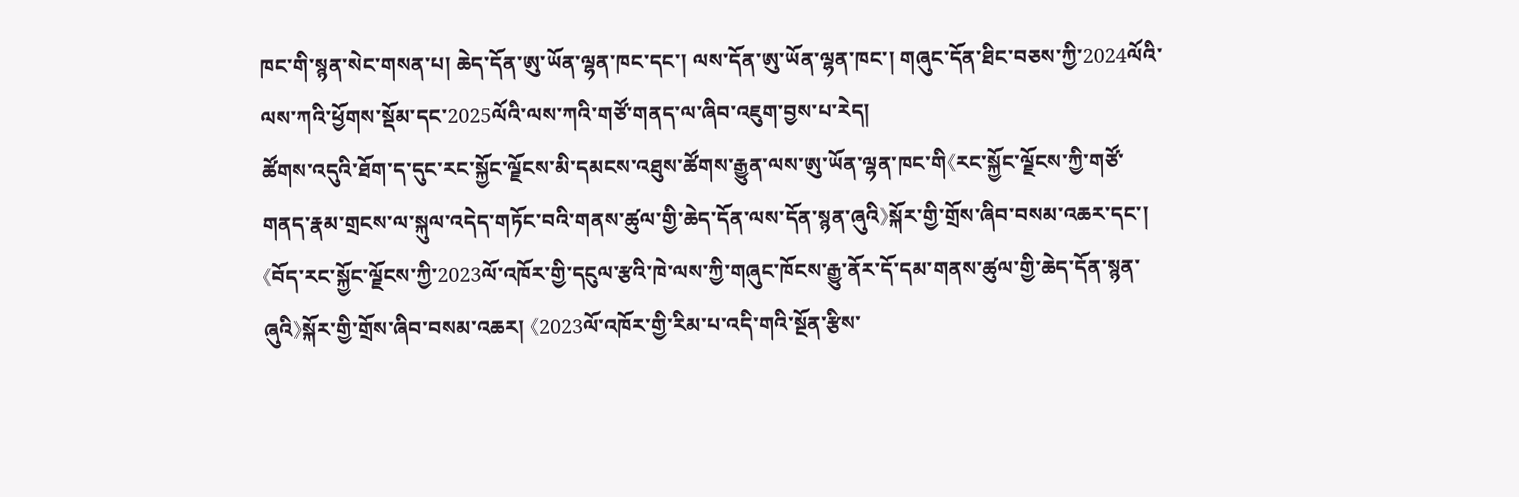ཁང་གི་སྙན་སེང་གསན་པ། ཆེད་དོན་ཨུ་ཡོན་ལྷན་ཁང་དང་། ལས་དོན་ཨུ་ཡོན་ལྷན་ཁང་། གཞུང་དོན་ཐིང་བཅས་ཀྱི་2024ལོའི་ལས་ཀའི་ཕྱོགས་སྡོམ་དང་2025ལོའི་ལས་ཀའི་གཙོ་གནད་ལ་ཞིབ་འཇུག་བྱས་པ་རེད།
ཚོགས་འདུའི་ཐོག་ད་དུང་རང་སྐྱོང་ལྗོངས་མི་དམངས་འཐུས་ཚོགས་རྒྱུན་ལས་ཨུ་ཡོན་ལྷན་ཁང་གི《རང་སྐྱོང་ལྗོངས་ཀྱི་གཙོ་གནད་རྣམ་གྲངས་ལ་སྐུལ་འདེད་གཏོང་བའི་གནས་ཚུལ་གྱི་ཆེད་དོན་ལས་དོན་སྙན་ཞུའི》སྐོར་གྱི་གྲོས་ཞིབ་བསམ་འཆར་དང་། 《བོད་རང་སྐྱོང་ལྗོངས་ཀྱི་2023ལོ་འཁོར་གྱི་དངུལ་རྩའི་ཁེ་ལས་ཀྱི་གཞུང་ཁོངས་རྒྱུ་ནོར་དོ་དམ་གནས་ཚུལ་གྱི་ཆེད་དོན་སྙན་ཞུའི》སྐོར་གྱི་གྲོས་ཞིབ་བསམ་འཆར། 《2023ལོ་འཁོར་གྱི་རིམ་པ་འདི་གའི་སྔོན་རྩིས་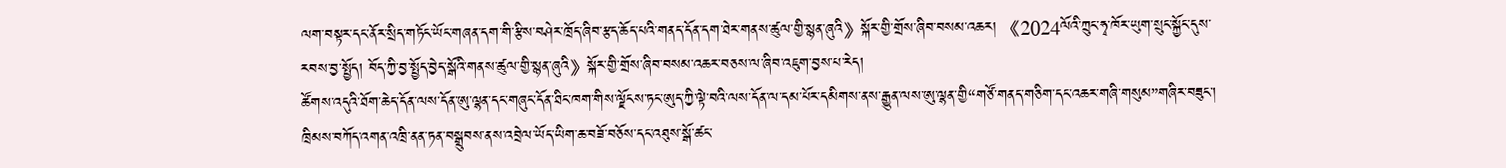ལག་བསྟར་དང་ནོར་སྲིད་གཏོང་ཡོང་གཞན་དག་གི་རྩིས་བཤེར་ཁྲོད་ཞིབ་རྩད་ཆོད་པའི་གནད་དོན་དག་ཐེར་གནས་ཚུལ་གྱི་སྙན་ཞུའི》སྐོར་གྱི་གྲོས་ཞིབ་བསམ་འཆར། 《2024ལོའི་ཀྲུང་ཧྭ་ཁོར་ཡུག་སྲུང་སྐྱོང་དུས་རབས་བྱ་སྤྱོད། བོད་ཀྱི་བྱ་སྤྱོད་བྱེད་སྒོའི་གནས་ཚུལ་གྱི་སྙན་ཞུའི》སྐོར་གྱི་གྲོས་ཞིབ་བསམ་འཆར་བཅས་ལ་ཞིབ་འཇུག་བྱས་པ་རེད།
ཚོགས་འདུའི་ཐོག་ཆེད་དོན་ལས་དོན་ཨུ་ལྷན་དང་གཞུང་དོན་ཐིང་ཁག་གིས་ལྗོངས་ཏང་ཨུད་ཀྱི་ལྟེ་བའི་ལས་དོན་ལ་དམ་པོར་དམིགས་ནས་རྒྱུན་ལས་ཨུ་ལྷན་གྱི“གཙོ་གནད་གཅིག་དང་འཆར་གཞི་གསུམ”གཞིར་བཟུང་། ཁྲིམས་བཀོད་འགན་འཁྲི་ནན་ཏན་བསྒྲུབས་ནས་འབྲེལ་ཡོད་ཡིག་ཆ་བཟོ་བཅོས་དང་འཐུས་སྒོ་ཚང་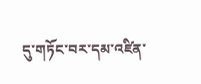དུ་གཏོང་བར་དམ་འཛིན་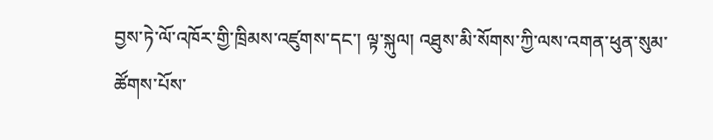བྱས་ཏེ་ལོ་འཁོར་གྱི་ཁྲིམས་འཛུགས་དང་། ལྟ་སྐུལ། འཐུས་མི་སོགས་ཀྱི་ལས་འགན་ཕུན་སུམ་ཚོགས་པོས་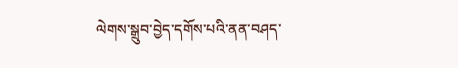ལེགས་སྒྲུབ་བྱེད་དགོས་པའི་ནན་བཤད་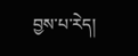བྱས་པ་རེད།